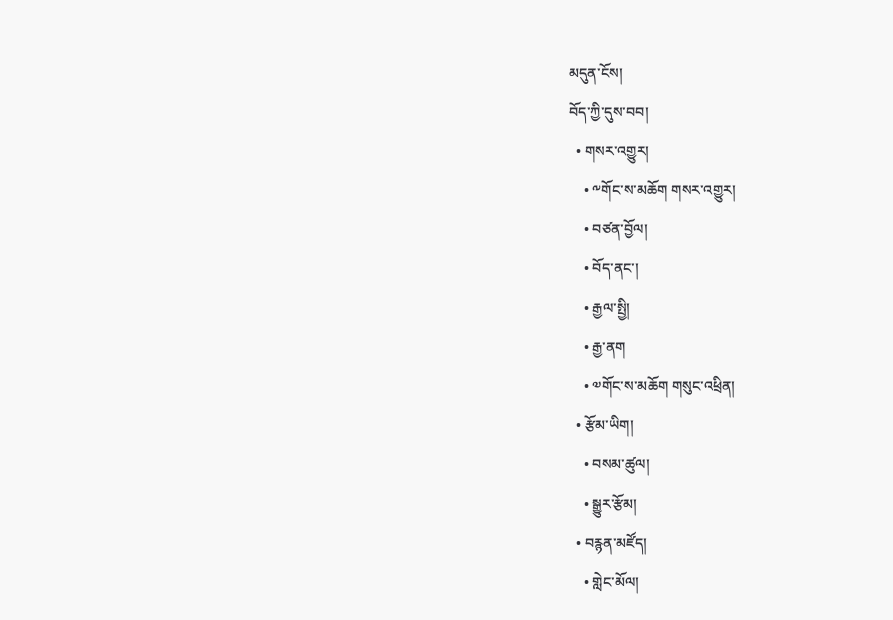མདུན་ངོས།
བོད་ཀྱི་དུས་བབ།
  • གསར་འགྱུར།
    • ༸གོང་ས་མཆོག གསར་འགྱུར།
    • བཙན་བྱོལ།
    • བོད་ནང་།
    • རྒྱལ་སྤྱི།
    • རྒྱ་ནག
    • ༧གོང་ས་མཆོག གསུང་འཕྲིན།
  • རྩོམ་ཡིག།
    • བསམ་ཚུལ།
    • སྒྱུར་རྩོམ།
  • བརྙན་མཛོད།
    • གླེང་མོལ།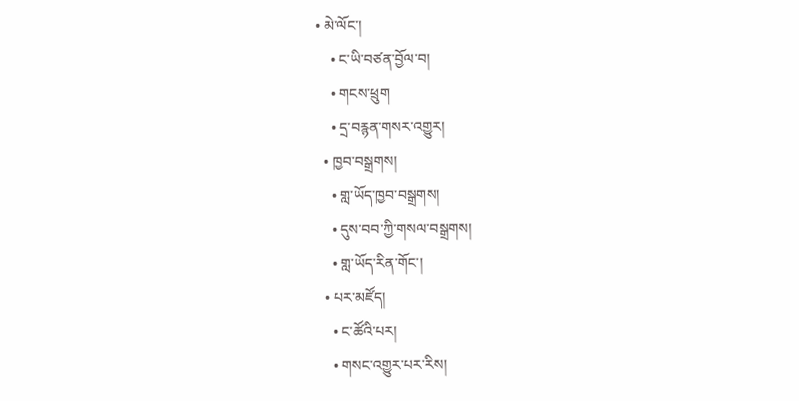• མེ་ལོང་།
    • ང་ཡི་བཙན་བྱོལ་བ།
    • གངས་ཕྲུག
    • དྲ་བརྙན་གསར་འགྱུར།
  • ཁྱབ་བསྒྲགས།
    • གླ་ཡོད་ཁྱབ་བསྒྲགས།
    • དུས་བབ་ཀྱི་གསལ་བསྒྲགས།
    • གླ་ཡོད་རིན་གོང་།
  • པར་མཛོད།
    • ང་ཚོའི་པར།
    • གསང་འགྱུར་པར་རིས།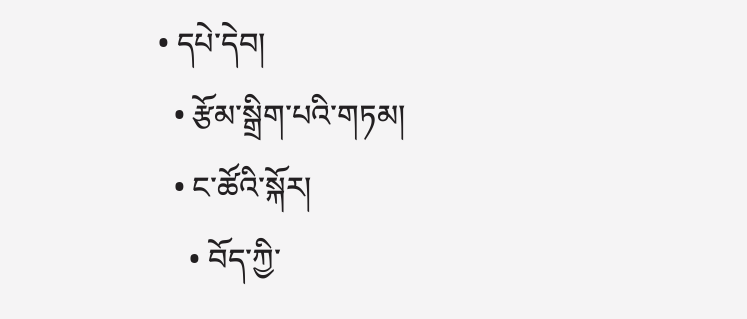• དཔེ་དེབ།
  • རྩོམ་སྒྲིག་པའི་གཏམ།
  • ང་ཚོའི་སྐོར།
    • བོད་ཀྱི་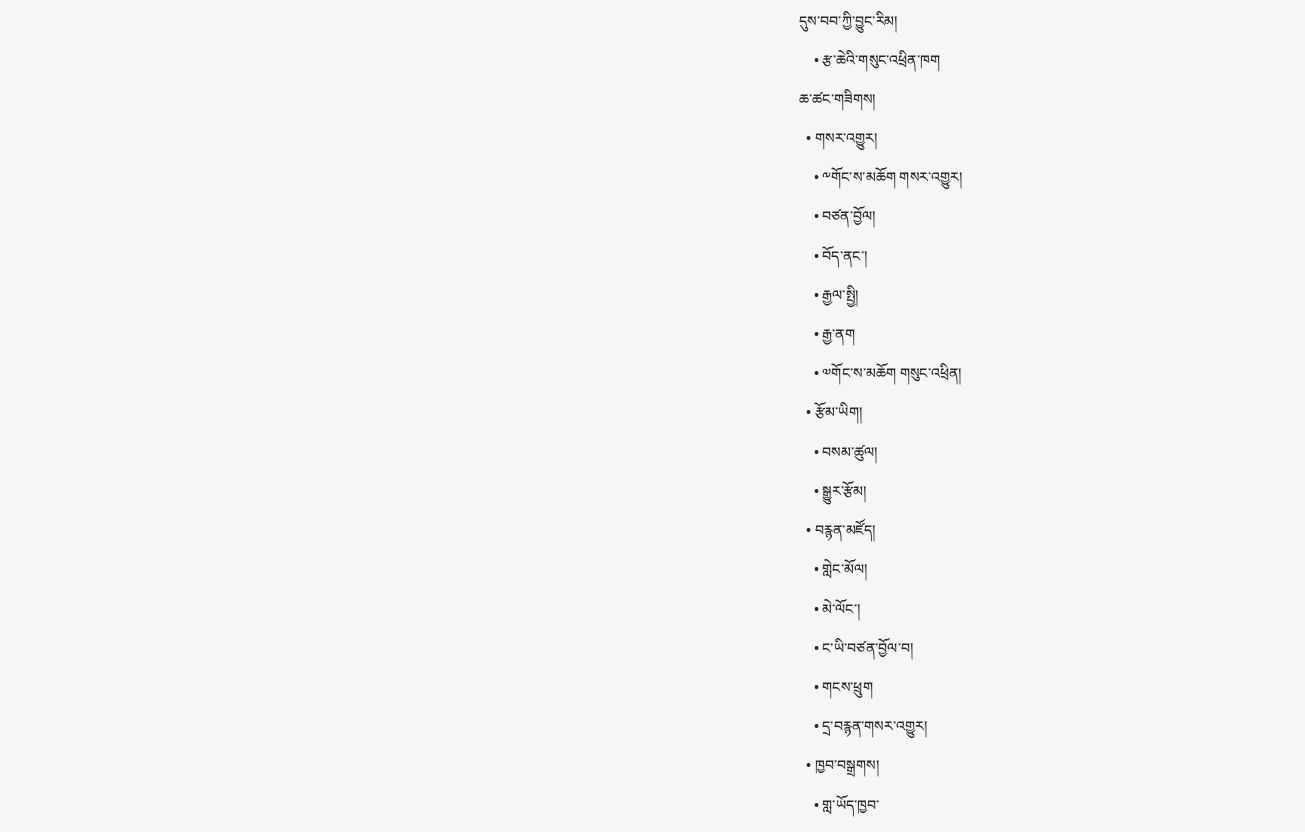དུས་བབ་ཀྱི་བྱུང་རིམ།
    • རྩ་ཆེའི་གསུང་འཕྲིན་ཁག
ཆ་ཚང་གཟིགས།
  • གསར་འགྱུར།
    • ༸གོང་ས་མཆོག གསར་འགྱུར།
    • བཙན་བྱོལ།
    • བོད་ནང་།
    • རྒྱལ་སྤྱི།
    • རྒྱ་ནག
    • ༧གོང་ས་མཆོག གསུང་འཕྲིན།
  • རྩོམ་ཡིག།
    • བསམ་ཚུལ།
    • སྒྱུར་རྩོམ།
  • བརྙན་མཛོད།
    • གླེང་མོལ།
    • མེ་ལོང་།
    • ང་ཡི་བཙན་བྱོལ་བ།
    • གངས་ཕྲུག
    • དྲ་བརྙན་གསར་འགྱུར།
  • ཁྱབ་བསྒྲགས།
    • གླ་ཡོད་ཁྱབ་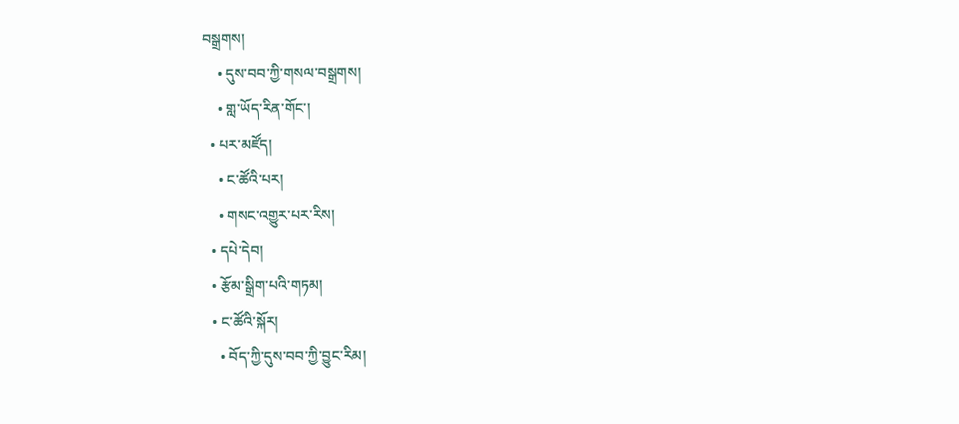བསྒྲགས།
    • དུས་བབ་ཀྱི་གསལ་བསྒྲགས།
    • གླ་ཡོད་རིན་གོང་།
  • པར་མཛོད།
    • ང་ཚོའི་པར།
    • གསང་འགྱུར་པར་རིས།
  • དཔེ་དེབ།
  • རྩོམ་སྒྲིག་པའི་གཏམ།
  • ང་ཚོའི་སྐོར།
    • བོད་ཀྱི་དུས་བབ་ཀྱི་བྱུང་རིམ།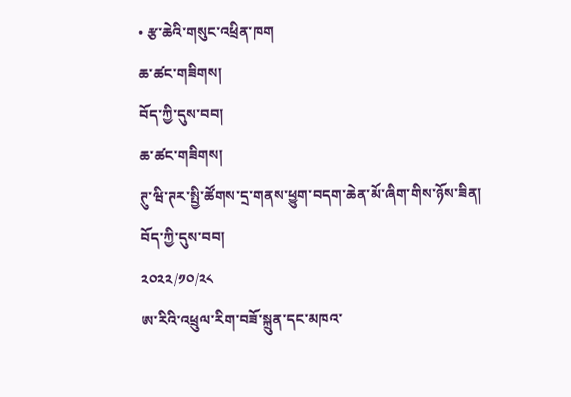• རྩ་ཆེའི་གསུང་འཕྲིན་ཁག
ཆ་ཚང་གཟིགས།
བོད་ཀྱི་དུས་བབ།
ཆ་ཚང་གཟིགས།
ཊུ་ཝི་ཊར་སྤྱི་ཚོགས་དྲ་གནས་ཕྱུག་བདག་ཆེན་མོ་ཞིག་གིས་ཉོས་ཟིན།
བོད་ཀྱི་དུས་བབ།
༢༠༢༢/༡༠/༢༨
ཨ་རིའི་འཕྲུལ་རིག་བཟོ་སྐྲུན་དང་མཁའ་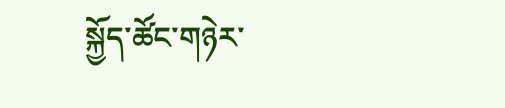སྐྱོད་ཚོང་གཉེར་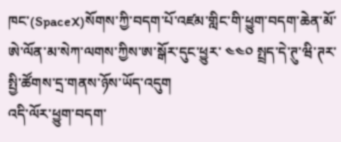ཁང་(SpaceX)སོགས་ཀྱི་བདག་པོ་འཛམ་གླིང་གི་ཕྱུག་བདག་ཆེན་མོ་ཨེ་ལོན་མ་སེཀ་ལགས་ཀྱིས་ཨ་སྒོར་དུང་ཕྱུར་ ༤༤༠ སྤྲད་དེ་ཊུ་ཝི་ཊར་སྤྱི་ཚོགས་དྲ་གནས་ཉོས་ཡོད་འདུག
འདི་ལོར་ཕྱུག་བདག་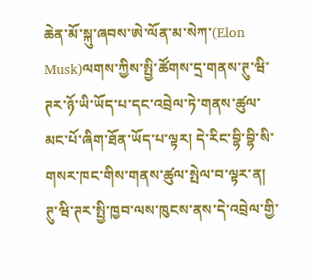ཆེན་མོ་སྐུ་ཞབས་ཨེ་ལོན་མ་སེཀ་(Elon Musk)ལགས་ཀྱིས་སྤྱི་ཚོགས་དྲ་གནས་ཊུ་ཝི་ཊར་ཉོ་ཡི་ཡོད་པ་དང་འབྲེལ་ཏེ་གནས་ཚུལ་མང་པོ་ཞིག་ཐོན་ཡོད་པ་ལྟར། དེ་རིང་བྷི་བྷི་སི་གསར་ཁང་གིས་གནས་ཚུལ་སྤེལ་བ་ལྟར་ན། ཊུ་ཝི་ཊར་སྤྱི་ཁྱབ་ལས་ཁུངས་ནས་དེ་འབྲེལ་གྱི་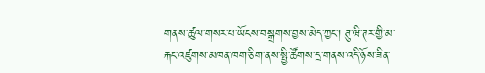གནས་ཚུལ་གསར་པ་ཡོངས་བསྒྲགས་བྱས་མེད་ཀྱང་། ཊུ་ཝི་ཊར་གྱི་མ་རྐང་འཛུགས་མཁན་ཁག་ཅིག་ནས་སྤྱི་ཚོགས་དྲ་གནས་འདི་ཉོས་ཟིན་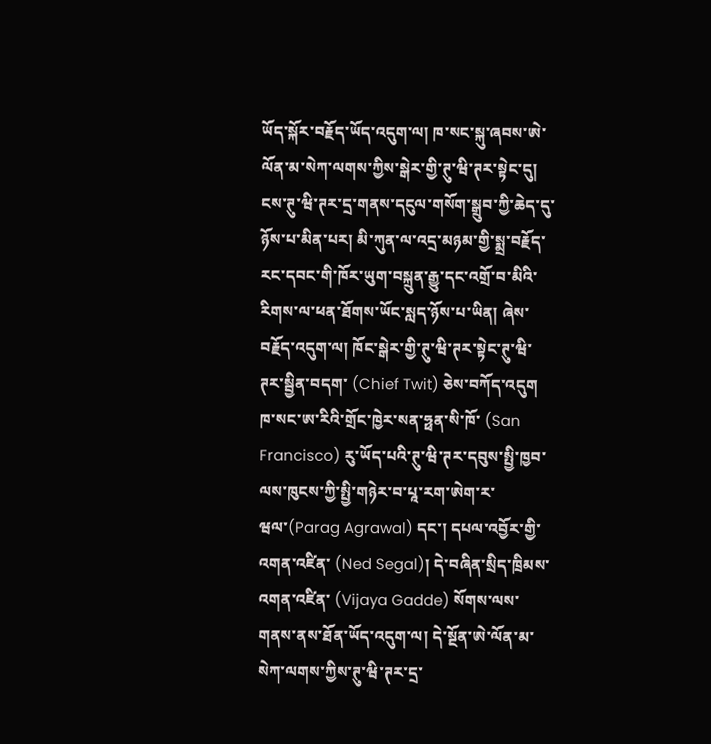ཡོད་སྐོར་བརྗོད་ཡོད་འདུག་ལ། ཁ་སང་སྐུ་ཞབས་ཨེ་ལོན་མ་སེཀ་ལགས་ཀྱིས་སྒེར་གྱི་ཊུ་ཝི་ཊར་སྟེང་དུ། ངས་ཊུ་ཝི་ཊར་དྲ་གནས་དངུལ་གསོག་སྒྲུབ་ཀྱི་ཆེད་དུ་ཉོས་པ་མིན་པར། མི་ཀུན་ལ་འདྲ་མཉམ་གྱི་སྨྲ་བརྗོད་རང་དབང་གི་ཁོར་ཡུག་བསྐྲུན་རྒྱུ་དང་འགྲོ་བ་མིའི་རིགས་ལ་ཕན་ཐོགས་ཡོང་སླད་ཉོས་པ་ཡིན། ཞེས་བརྗོད་འདུག་ལ། ཁོང་སྒེར་གྱི་ཊུ་ཝི་ཊར་སྟེང་ཊུ་ཝི་ཊར་སྦྱིན་བདག་ (Chief Twit) ཅེས་བཀོད་འདུག
ཁ་སང་ཨ་རིའི་གྲོང་ཁྱེར་སན་ཧྥན་སི་ཁོ་ (San Francisco) རུ་ཡོད་པའི་ཊུ་ཝི་ཊར་དབུས་སྤྱི་ཁྱབ་ལས་ཁུངས་ཀྱི་སྤྱི་གཉེར་བ་པཱ་རག་ཨེག་ར་ཝལ་(Parag Agrawal) དང་། དཔལ་འབྱོར་གྱི་འགན་འཛིན་ (Ned Segal)། དེ་བཞིན་སྲིད་ཁྲིམས་འགན་འཛིན་ (Vijaya Gadde) སོགས་ལས་གནས་ནས་ཐོན་ཡོད་འདུག་ལ། དེ་སྔོན་ཨེ་ལོན་མ་སེཀ་ལགས་ཀྱིས་ཊུ་ཝི་ཊར་དྲ་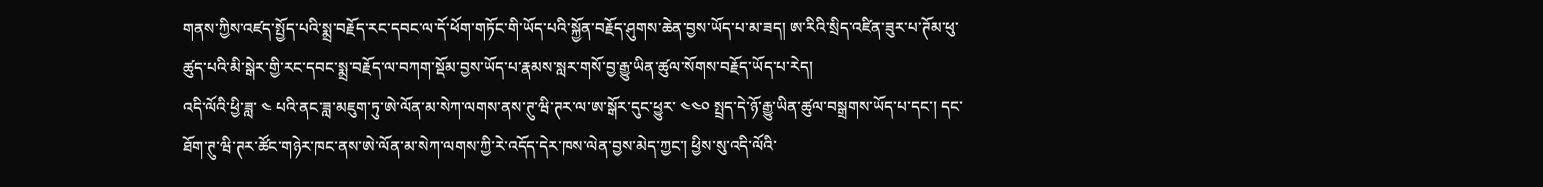གནས་ཀྱིས་འཛད་སྤྱོད་པའི་སྨྲ་བརྗོད་རང་དབང་ལ་དོ་ཕོག་གཏོང་གི་ཡོད་པའི་སྐྱོན་བརྗོད་ཤུགས་ཆེན་བྱས་ཡོད་པ་མ་ཟད། ཨ་རིའི་སྲིད་འཛིན་ཟུར་པ་ཊོམ་ཕུ་ཚུད་པའི་མི་སྒེར་གྱི་རང་དབང་སྨྲ་བརྗོད་ལ་བཀག་སྡོམ་བྱས་ཡོད་པ་རྣམས་སླར་གསོ་བྱ་རྒྱུ་ཡིན་ཚུལ་སོགས་བརྗོད་ཡོད་པ་རེད།
འདི་ལོའི་ཕྱི་ཟླ་ ༤ པའི་ནང་ཟླ་མཇུག་ཏུ་ཨེ་ལོན་མ་སེཀ་ལགས་ནས་ཊུ་ཝི་ཊར་ལ་ཨ་སྒོར་དུང་ཕྱུར་ ༤༤༠ སྤྲད་དེ་ཉོ་རྒྱུ་ཡིན་ཚུལ་བསྒྲགས་ཡོད་པ་དང་། དང་ཐོག་ཊུ་ཝི་ཊར་ཚོང་གཉེར་ཁང་ནས་ཨེ་ལོན་མ་སེཀ་ལགས་ཀྱི་རེ་འདོད་དེར་ཁས་ལེན་བྱས་མེད་ཀྱང་། ཕྱིས་སུ་འདི་ལོའི་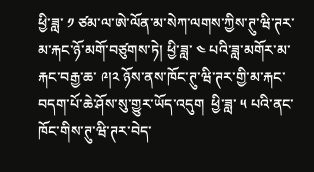ཕྱི་ཟླ་ ༡ ཙམ་ལ་ཨེ་ལོན་མ་སེཀ་ལགས་ཀྱིས་ཊུ་ཝི་ཊར་མ་རྐང་ཉོ་མགོ་བཙུགས་ཏེ། ཕྱི་ཟླ་ ༤ པའི་ཟླ་མགོར་མ་རྐང་བརྒྱ་ཆ་ ༩།༢ ཉོས་ནས་ཁོང་ཊུ་ཝི་ཊར་གྱི་མ་རྐང་བདག་པོ་ཆེ་ཤོས་སུ་གྱུར་ཡོད་འདུག  ཕྱི་ཟླ་ ༥ པའི་ནང་ཁོང་གིས་ཊུ་ཝི་ཊར་བེད་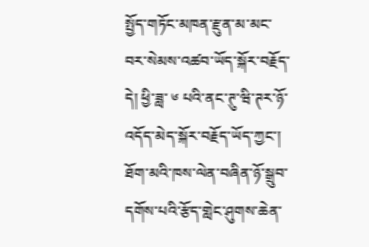སྤྱོད་གཏོང་མཁན་རྫུན་མ་མང་བར་སེམས་འཚབ་ཡོད་སྐོར་བརྗོད་དེ། ཕྱི་ཟླ་ ༦ པའི་ནང་ཊུ་ཝི་ཊར་ཉོ་འདོད་མེད་སྐོར་བརྗོད་ཡོད་ཀྱང་། ཐོག་མའི་ཁས་ལེན་བཞིན་ཉོ་སྒྲུབ་དགོས་པའི་རྩོད་གླེང་ཤུགས་ཆེན་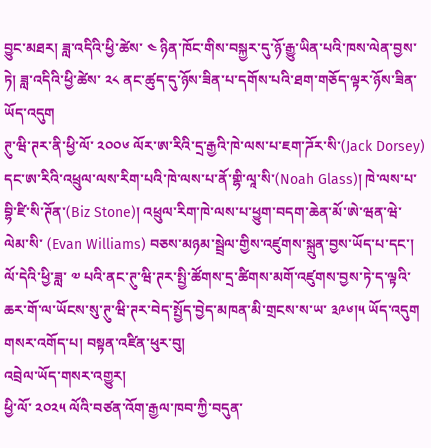བྱུང་མཐར། ཟླ་འདིའི་ཕྱི་ཚེས་ ༤ ཉིན་ཁོང་གིས་བསྐྱར་དུ་ཉོ་རྒྱུ་ཡིན་པའི་ཁས་ལེན་བྱས་ཏེ། ཟླ་འདིའི་ཕྱི་ཚེས་ ༢༨ ནང་ཚུད་དུ་ཉོས་ཟིན་པ་དགོས་པའི་ཐག་གཅོད་ལྟར་ཉོས་ཟིན་ཡོད་འདུག
ཊུ་ཝི་ཊར་ནི་ཕྱི་ལོ་ ༢༠༠༦ ལོར་ཨ་རིའི་དྲ་རྒྱའི་ཁེ་ལས་པ་ཇག་ཌོར་སི་(Jack Dorsey) དང་ཨ་རིའི་འཕྲུལ་ལས་རིག་པའི་ཁེ་ལས་པ་ནོ་གྷི་ལཱ་སི་(Noah Glass)། ཁེ་ལས་པ་བྷི་ཛི་སི་ཊོན་(Biz Stone)། འཕྲུལ་རིག་ཁེ་ལས་པ་ཕྱུག་བདག་ཆེན་མོ་ཨེ་ཝན་ཝེ་ལེམ་སི་ (Evan Williams) བཅས་མཉམ་སྦྲེལ་གྱིས་འཛུགས་སྐྲུན་བྱས་ཡོད་པ་དང་། ལོ་དེའི་ཕྱི་ཟླ་ ༧ པའི་ནང་ཊུ་ཝི་ཊར་སྤྱི་ཚོགས་དྲ་ཚིགས་མགོ་འཛུགས་བྱས་ཏེ་ད་ལྟའི་ཆར་གོ་ལ་ཡོངས་སུ་ཊུ་ཝི་ཊར་བེད་སྤྱོད་བྱེད་མཁན་མི་གྲངས་ས་ཡ་ ༣༩༦།༥ ཡོད་འདུག
གསར་འགོད་པ། བསྟན་འཛིན་ཕུར་བུ།
འབྲེལ་ཡོད་གསར་འགྱུར།
ཕྱི་ལོ་ ༢༠༢༥ ལོའི་བཙན་འོག་རྒྱལ་ཁབ་ཀྱི་བདུན་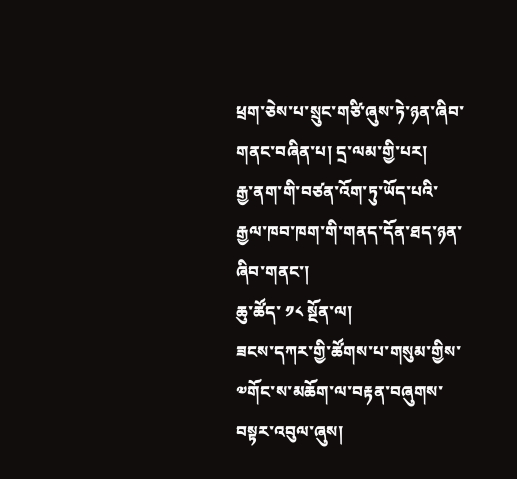ཕྲག་ཅེས་པ་སྲུང་གཙི་ཞུས་ཏེ་ཉན་ཞིབ་གནང་བཞིན་པ། དྲ་ལམ་གྱི་པར།
རྒྱ་ནག་གི་བཙན་འོག་ཏུ་ཡོད་པའི་རྒྱལ་ཁབ་ཁག་གི་གནད་དོན་ཐད་ཉན་ཞིབ་གནང་།
ཆུ་ཚོད་ ༡༨ སྔོན་ལ།
ཟངས་དཀར་གྱི་ཚོགས་པ་གསུམ་གྱིས་༧གོང་ས་མཆོག་ལ་བརྟན་བཞུགས་བསྟར་འབུལ་ཞུས།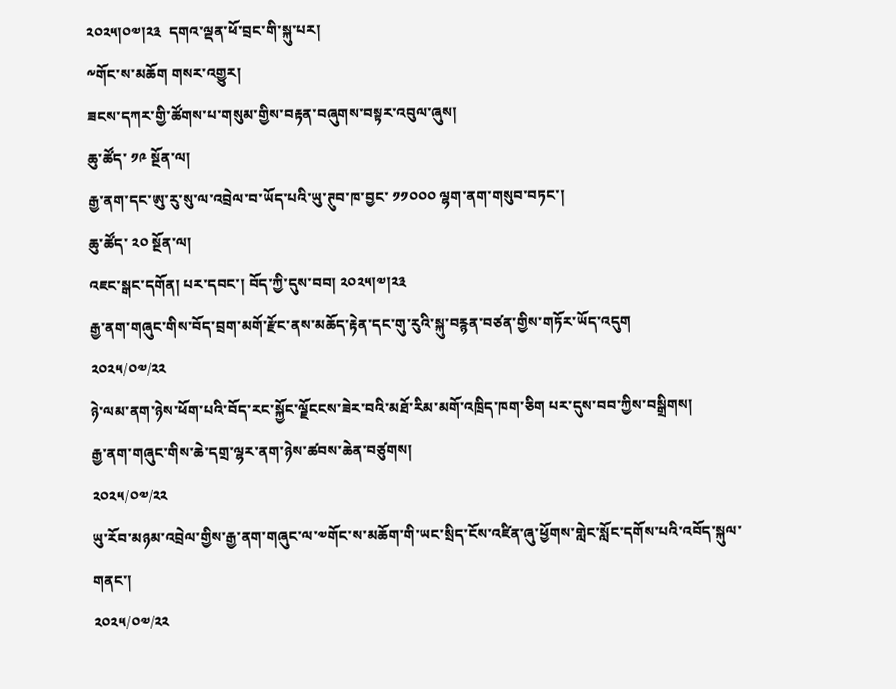༢༠༢༥།༠༧།༢༣  དགའ་ལྡན་ཕོ་བྲང་གི་སྐུ་པར།
༸གོང་ས་མཆོག གསར་འགྱུར།
ཟངས་དཀར་གྱི་ཚོགས་པ་གསུམ་གྱིས་བརྟན་བཞུགས་བསྟར་འབུལ་ཞུས།
ཆུ་ཚོད་ ༡༩ སྔོན་ལ།
རྒྱ་ནག་དང་ཨུ་རུ་སུ་ལ་འབྲེལ་བ་ཡོད་པའི་ཡུ་ཊུབ་ཁ་བྱང་ ༡༡༠༠༠ ལྷག་ནག་གསུབ་བཏང་།
ཆུ་ཚོད་ ༢༠ སྔོན་ལ།
འཇང་སྒང་དགོན། པར་དབང་། བོད་ཀྱི་དུས་བབ། ༢༠༢༥།༧།༢༣
རྒྱ་ནག་གཞུང་གིས་བོད་བྲག་མགོ་རྫོང་ནས་མཆོད་རྟེན་དང་གུ་རུའི་སྐུ་བརྙན་བཙན་གྱིས་གཏོར་ཡོད་འདུག
༢༠༢༥/༠༧/༢༢
ཉེ་ལམ་ནག་ཉེས་ཕོག་པའི་བོད་རང་སྐྱོང་ལྗོངངས་ཟེར་བའི་མཐོ་རིམ་མགོ་འཁྲིད་ཁག་ཅིག པར་དུས་བབ་ཀྱིས་བསྒྲིགས།
རྒྱ་ནག་གཞུང་གིས་ཆེ་དགྲ་ལྷར་ནག་ཉེས་ཚབས་ཆེན་བཙུགས།
༢༠༢༥/༠༧/༢༢
ཡུ་རོབ་མཉམ་འབྲེལ་གྱིས་རྒྱ་ནག་གཞུང་ལ་༧གོང་ས་མཆོག་གི་ཡང་སྲིད་ངོས་འཛིན་ཞུ་ཕྱོགས་གླེང་སློང་དགོས་པའི་འབོད་སྐུལ་གནང་།
༢༠༢༥/༠༧/༢༢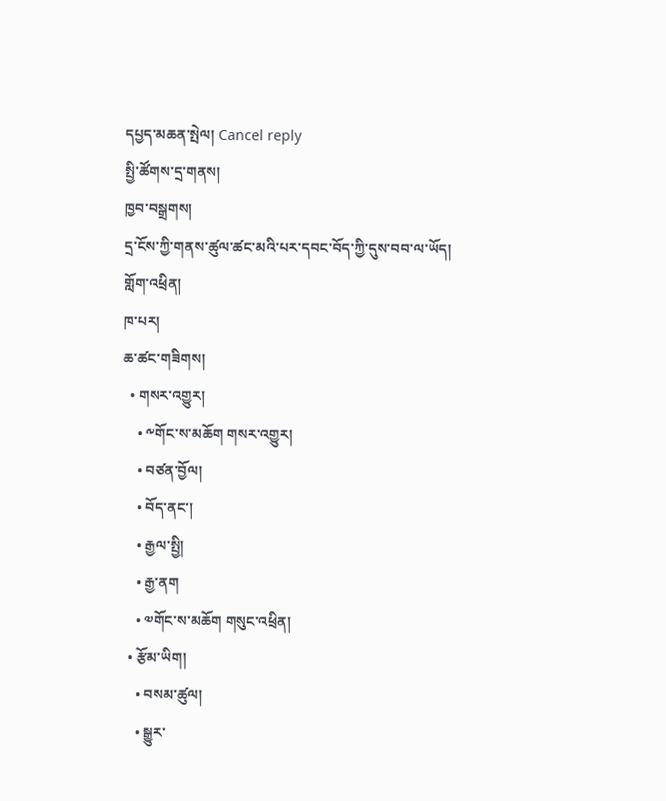དཔྱད་མཆན་སྤེལ། Cancel reply
སྤྱི་ཚོགས་དྲ་གནས།
ཁྱབ་བསྒྲགས།
དྲ་ངོས་ཀྱི་གནས་ཚུལ་ཚང་མའི་པར་དབང་བོད་ཀྱི་དུས་བབ་ལ་ཡོད།
གློག་འཕྲིན།
ཁ་པར།
ཆ་ཚང་གཟིགས།
  • གསར་འགྱུར།
    • ༸གོང་ས་མཆོག གསར་འགྱུར།
    • བཙན་བྱོལ།
    • བོད་ནང་།
    • རྒྱལ་སྤྱི།
    • རྒྱ་ནག
    • ༧གོང་ས་མཆོག གསུང་འཕྲིན།
  • རྩོམ་ཡིག།
    • བསམ་ཚུལ།
    • སྒྱུར་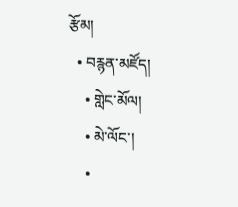རྩོམ།
  • བརྙན་མཛོད།
    • གླེང་མོལ།
    • མེ་ལོང་།
    •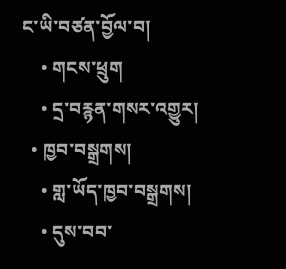ང་ཡི་བཙན་བྱོལ་བ།
    • གངས་ཕྲུག
    • དྲ་བརྙན་གསར་འགྱུར།
  • ཁྱབ་བསྒྲགས།
    • གླ་ཡོད་ཁྱབ་བསྒྲགས།
    • དུས་བབ་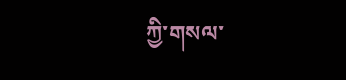ཀྱི་གསལ་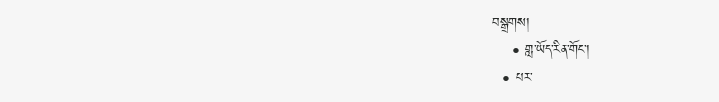བསྒྲགས།
    • གླ་ཡོད་རིན་གོང་།
  • པར་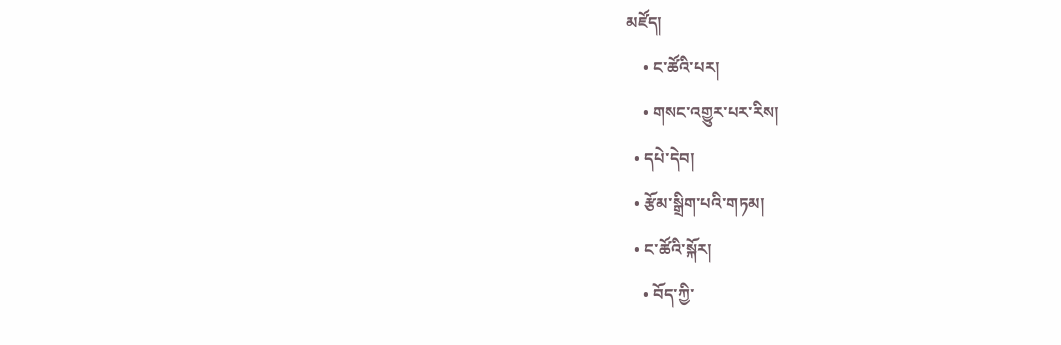མཛོད།
    • ང་ཚོའི་པར།
    • གསང་འགྱུར་པར་རིས།
  • དཔེ་དེབ།
  • རྩོམ་སྒྲིག་པའི་གཏམ།
  • ང་ཚོའི་སྐོར།
    • བོད་ཀྱི་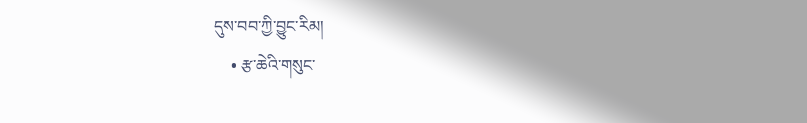དུས་བབ་ཀྱི་བྱུང་རིམ།
    • རྩ་ཆེའི་གསུང་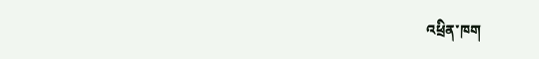འཕྲིན་ཁག